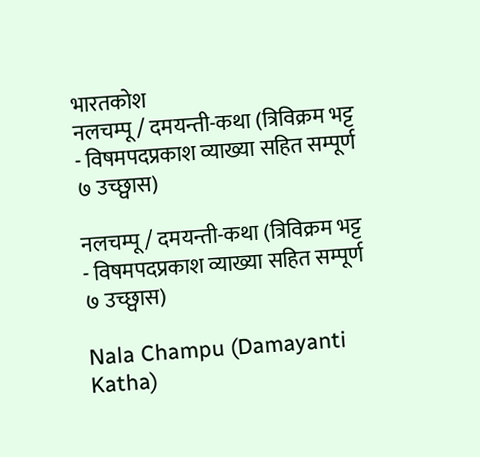भारतकोश
नलचम्पू / दमयन्ती-कथा (त्रिविक्रम भट्ट - विषमपदप्रकाश व्याख्या सहित सम्पूर्ण ७ उच्छ्वास)

नलचम्पू / दमयन्ती-कथा (त्रिविक्रम भट्ट - विषमपदप्रकाश व्याख्या सहित सम्पूर्ण ७ उच्छ्वास)

Nala Champu (Damayanti Katha)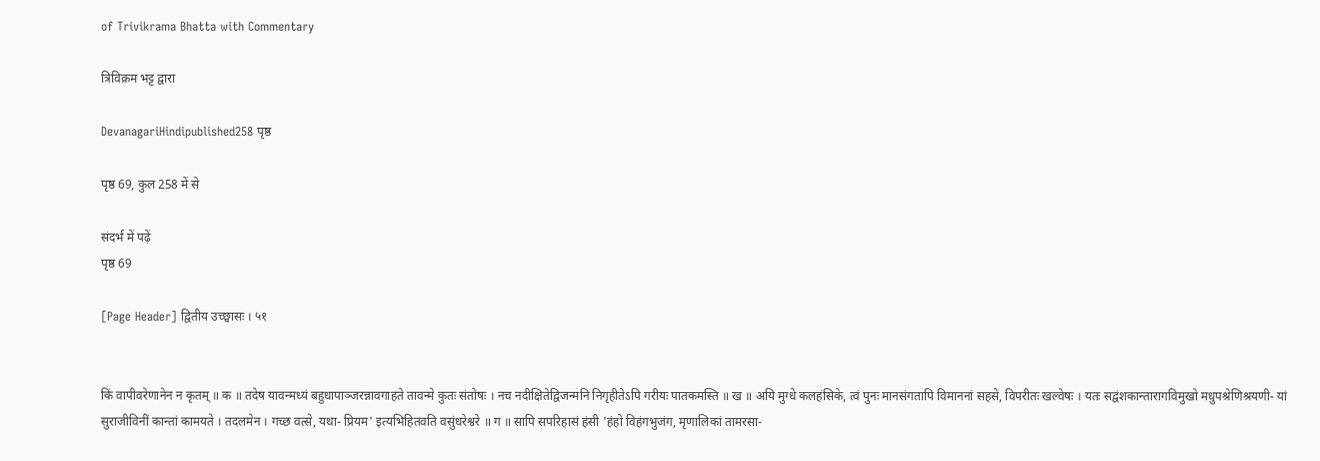of Trivikrama Bhatta with Commentary

त्रिविक्रम भट्ट द्वारा

DevanagariHindipublished258 पृष्ठ

पृष्ठ 69, कुल 258 में से

संदर्भ में पढ़ें
पृष्ठ 69

[Page Header] द्वितीय उच्छ्वासः । ५१


किं वापीवरेणानेन न कृतम् ॥ क ॥ तदेष यावन्मध्यं बहुधापाञ्जरन्नावगाहते तावन्मे कुतः संतोषः । नच नदीक्षितेद्विजन्मनि निगृहीतेऽपि गरीयः पातकमस्ति ॥ ख ॥ अयि मुग्धे कलहंसिके, त्वं पुनः मानसंगतापि विमाननां सहसे, विपरीतः खल्वेषः । यतः सद्वंशकान्तारागविमुखो मधुपश्रेणिश्रयणी- यां सुराजीविनीं कान्तां कामयते । तदलमेन । गच्छ वत्से, यथा- प्रियम' इत्यभिहितवति वसुंधरेश्वरे ॥ ग ॥ सापि सपरिहासं हंसी 'हंहो विहंगभुजंग, मृणालिकां तामरसा-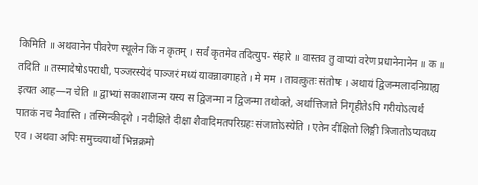किमिति ॥ अथवानेन पीवरेण स्थूलेन किं न कृतम् । सर्वं कृतमेव तदित्युप- संहारे ॥ वास्तव तु वाप्यां वरेण प्रधानेनानेन ॥ क ॥ तदिति ॥ तस्मादेषोऽपराधी, पञ्जरस्येदं पाञ्जरं मध्यं यावन्नावगाहते । मे मम । तावत्कुतः संतोषः । अथायं द्विजन्मलादनिग्राह्य इत्यत आह—न चेति ॥ द्वाभ्यां सकाशाजन्म यस्य स द्विजन्मा न द्विजन्मा तथोक्ते, अर्थात्तिजाते निगृहीतेऽपि गरीयोऽत्यर्थं पातकं नच नैवास्ति । तस्मिन्कीदृशे । नदीक्षिते दीक्षा शैवादिमतपरिग्रहः संजातोऽस्येति । एतेन दीक्षितो लिङ्गी त्रिजातोऽप्यवध्य एव । अथवा अपिः समुच्चयार्थो भिन्नक्रमो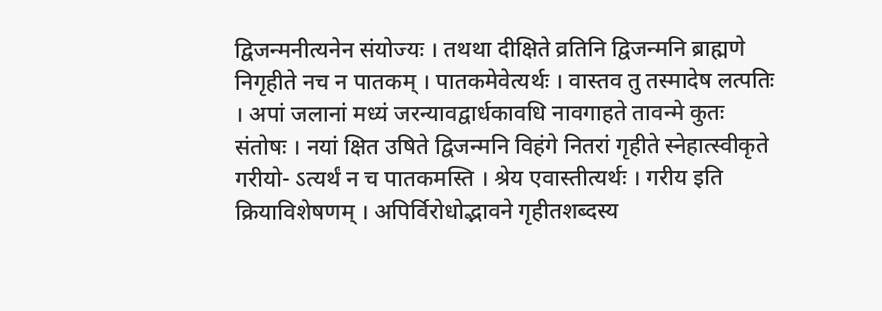द्विजन्मनीत्यनेन संयोज्यः । तथथा दीक्षिते व्रतिनि द्विजन्मनि ब्राह्मणे निगृहीते नच न पातकम् । पातकमेवेत्यर्थः । वास्तव तु तस्मादेष लत्पतिः । अपां जलानां मध्यं जरन्यावद्वार्धकावधि नावगाहते तावन्मे कुतः संतोषः । नयां क्षित उषिते द्विजन्मनि विहंगे नितरां गृहीते स्नेहात्स्वीकृते गरीयो- ऽत्यर्थं न च पातकमस्ति । श्रेय एवास्तीत्यर्थः । गरीय इति क्रियाविशेषणम् । अपिर्विरोधोद्भावने गृहीतशब्दस्य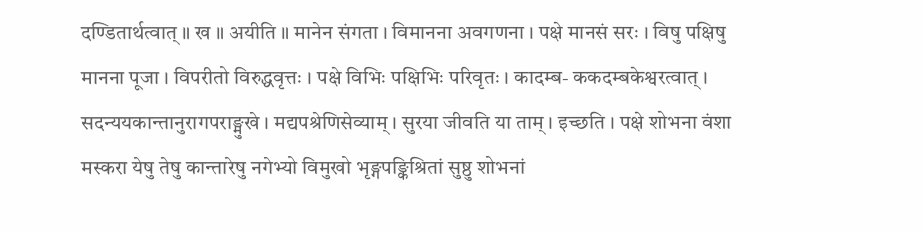दण्डितार्थत्वात् ॥ ख ॥ अयीति ॥ मानेन संगता । विमानना अवगणना । पक्षे मानसं सरः । विषु पक्षिषु मानना पूजा । विपरीतो विरुद्धवृत्तः । पक्षे विभिः पक्षिभिः परिवृतः । कादम्ब- ककदम्बकेश्वरत्वात् । सदन्ययकान्तानुरागपराङ्मुखे । मद्यपश्रेणिसेव्याम् । सुरया जीवति या ताम् । इच्छति । पक्षे शोभना वंशा मस्करा येषु तेषु कान्तारेषु नगेभ्यो विमुखो भृङ्गपङ्किश्रितां सुष्ठु शोभनां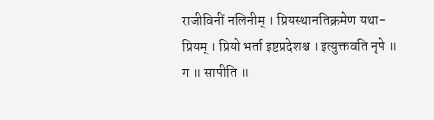राजीविनीं नलिनीम् । प्रियस्थानतिक्रमेण यथा- प्रियम् । प्रियो भर्ता इष्टप्रदेशश्च । इत्युक्तवति नृपे ॥ ग ॥ सापीति ॥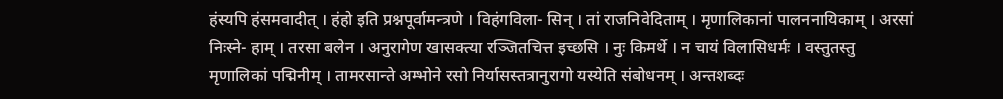हंस्यपि हंसमवादीत् । हंहो इति प्रश्नपूर्वामन्त्रणे । विहंगविला- सिन् । तां राजनिवेदिताम् । मृणालिकानां पालननायिकाम् । अरसां निःस्ने- हाम् । तरसा बलेन । अनुरागेण खासक्त्या रञ्जितचित्त इच्छसि । नुः किमर्थे । न चायं विलासिधर्मः । वस्तुतस्तु मृणालिकां पद्मिनीम् । तामरसान्ते अम्भोने रसो निर्यासस्तत्रानुरागो यस्येति संबोधनम् । अन्तशब्दः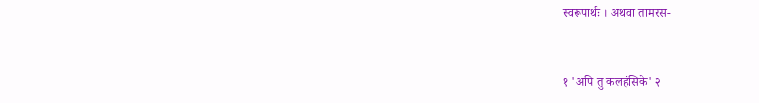स्वरूपार्थः । अथवा तामरस-


१ 'अपि तु कलहंसिके' २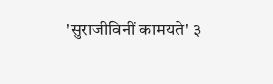'सुराजीविनीं कामयते' ३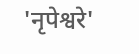'नृपेश्वरे'